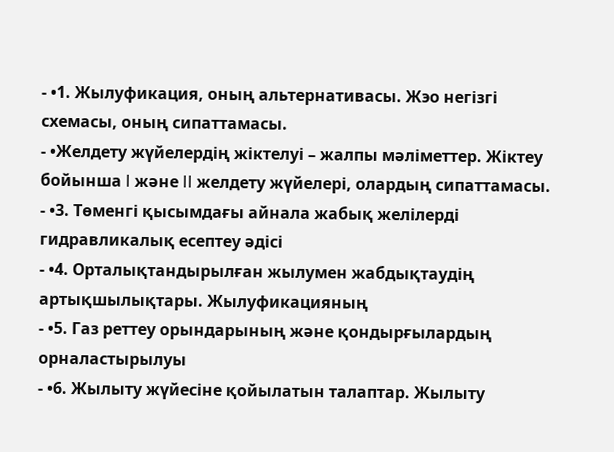- •1. Жылуфикация, оның альтернативасы. Жэо негізгі схемасы, оның сипаттамасы.
- •Желдету жүйелердің жіктелуі – жалпы мәліметтер. Жіктеу бойынша I және II желдету жүйелері, олардың сипаттамасы.
- •3. Төменгі қысымдағы айнала жабық желілерді гидравликалық есептеу әдісі
- •4. Орталықтандырылған жылумен жабдықтаудің артықшылықтары. Жылуфикацияның
- •5. Газ реттеу орындарының және қондырғылардың орналастырылуы
- •6. Жылыту жүйесіне қойылатын талаптар. Жылыту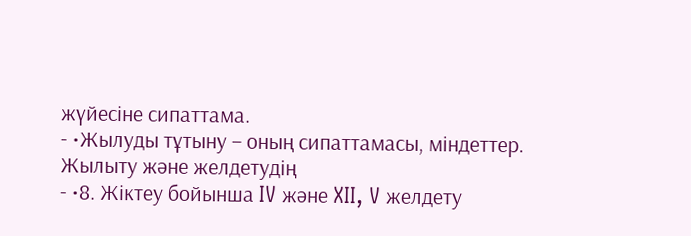жүйесіне сипаттама.
- •Жылуды тұтыну – оның сипаттамасы, міндеттер. Жылыту және желдетудің
- •8. Жіктеу бойынша IV және XII, V желдету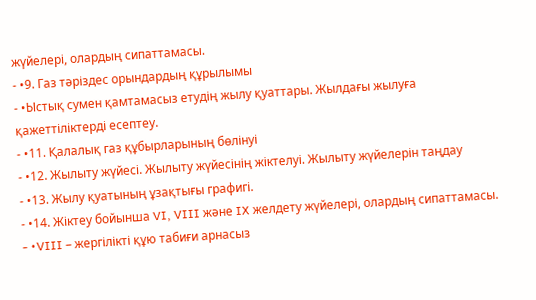жүйелері, олардың сипаттамасы.
- •9. Газ тәріздес орындардың құрылымы
- •Ыстық сумен қамтамасыз етудің жылу қуаттары. Жылдағы жылуға қажеттіліктерді есептеу.
- •11. Қалалық газ құбырларының бөлінуі
- •12. Жылыту жүйесі. Жылыту жүйесінің жіктелуі. Жылыту жүйелерін таңдау
- •13. Жылу қуатының ұзақтығы графигі.
- •14. Жіктеу бойынша VI, VIII және IX желдету жүйелері, олардың сипаттамасы.
- •VIII – жергілікті құю табиғи арнасыз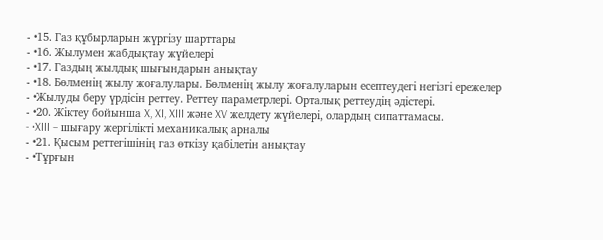- •15. Газ құбырларын жүргізу шарттары
- •16. Жылумен жабдықтау жүйелері
- •17. Газдың жылдық шығындарын анықтау
- •18. Бөлменің жылу жоғалулары. Бөлменің жылу жоғалуларын есептеудегі негізгі ережелер
- •Жылуды беру үрдісін реттеу. Реттеу параметрлері. Орталық реттеудің әдістері.
- •20. Жіктеу бойынша X, XI, XIII және XV желдету жүйелері, олардың сипаттамасы.
- •XIII – шығару жергілікті механикалық арналы
- •21. Қысым реттегішінің газ өткізу қабілетін анықтау
- •Тұрғын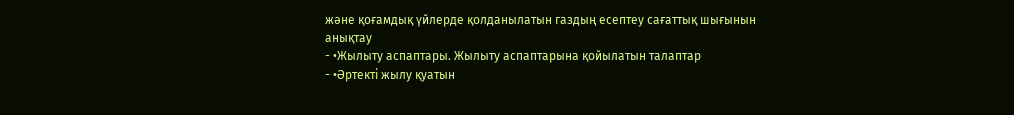және қоғамдық үйлерде қолданылатын газдың есептеу сағаттық шығынын анықтау
- •Жылыту аспаптары. Жылыту аспаптарына қойылатын талаптар
- •Әртекті жылу қуатын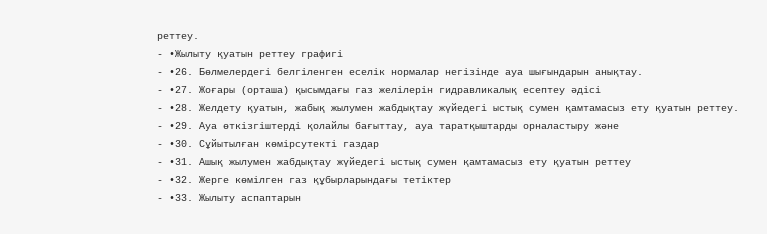реттеу.
- •Жылыту қуатын реттеу графигі
- •26. Бөлмелердегі белгіленген еселік нормалар негізінде ауа шығындарын анықтау.
- •27. Жоғары (орташа) қысымдағы газ желілерін гидравликалық есептеу әдісі
- •28. Желдету қуатын, жабық жылумен жабдықтау жүйедегі ыстық сумен қамтамасыз ету қуатын реттеу.
- •29. Ауа өткізгіштерді қолайлы бағыттау, ауа таратқыштарды орналастыру және
- •30. Сұйытылған көмірсутекті газдар
- •31. Ашық жылумен жабдықтау жүйедегі ыстық сумен қамтамасыз ету қуатын реттеу
- •32. Жерге көмілген газ құбырларындағы тетіктер
- •33. Жылыту аспаптарын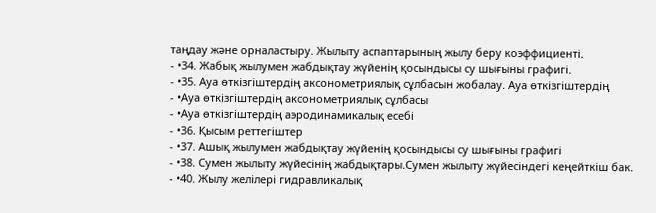таңдау және орналастыру. Жылыту аспаптарының жылу беру коэффициенті.
- •34. Жабық жылумен жабдықтау жүйенің қосындысы су шығыны графигі.
- •35. Ауа өткізгіштердің аксонометриялық сұлбасын жобалау. Ауа өткізгіштердің
- •Ауа өткізгіштердің аксонометриялық сұлбасы
- •Ауа өткізгіштердің аэродинамикалық есебі
- •36. Қысым реттегіштер
- •37. Ашық жылумен жабдықтау жүйенің қосындысы су шығыны графигі
- •38. Сумен жылыту жүйесінің жабдықтары.Сумен жылыту жүйесіндегі кеңейткіш бак.
- •40. Жылу желілері гидравликалық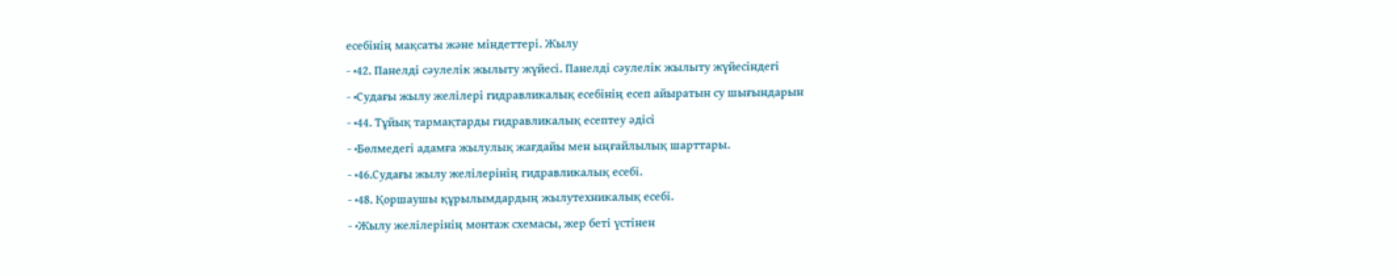есебінің мақсаты және міндеттері. Жылу
- •42. Панелді сәулелік жылыту жүйесі. Панелді сәулелік жылыту жүйесіндегі
- •Судағы жылу желілері гидравликалық есебінің есеп айыратын су шығындарын
- •44. Тұйық тармақтарды гидравликалық есептеу әдісі
- •Бөлмедегі адамға жылулық жағдайы мен ыңғайлылық шарттары.
- •46.Судағы жылу желілерінің гидравликалық есебі.
- •48. Қоршаушы құрылымдардың жылутехникалық есебі.
- •Жылу желілерінің монтаж схемасы, жер беті үстінен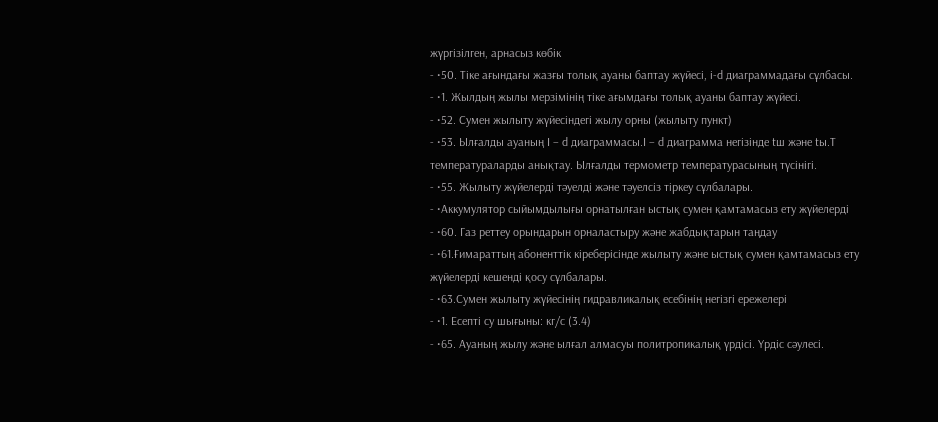жүргізілген, арнасыз көбік
- •50. Тіке ағындағы жазғы толық ауаны баптау жүйесі, і-d диаграммадағы сұлбасы.
- •1. Жылдың жылы мерзімінің тіке ағымдағы толық ауаны баптау жүйесі.
- •52. Сумен жылыту жүйесіндегі жылу орны (жылыту пункт)
- •53. Ылғалды ауаның I – d диаграммасы.I – d диаграмма негізінде tш және tы.Т температураларды анықтау. Ылғалды термометр температурасының түсінігі.
- •55. Жылыту жүйелерді тәуелді және тәуелсіз тіркеу сұлбалары.
- •Аккумулятор сыйымдылығы орнатылған ыстық сумен қамтамасыз ету жүйелерді
- •60. Газ реттеу орындарын орналастыру және жабдықтарын таңдау
- •61.Ғимараттың абоненттік кіреберісінде жылыту және ыстық сумен қамтамасыз ету жүйелерді кешенді қосу сұлбалары.
- •63.Сумен жылыту жүйесінің гидравликалық есебінің негізгі ережелері
- •1. Есепті су шығыны: кг/с (3.4)
- •65. Ауаның жылу және ылғал алмасуы политропикалық үрдісі. Үрдіс сәулесі.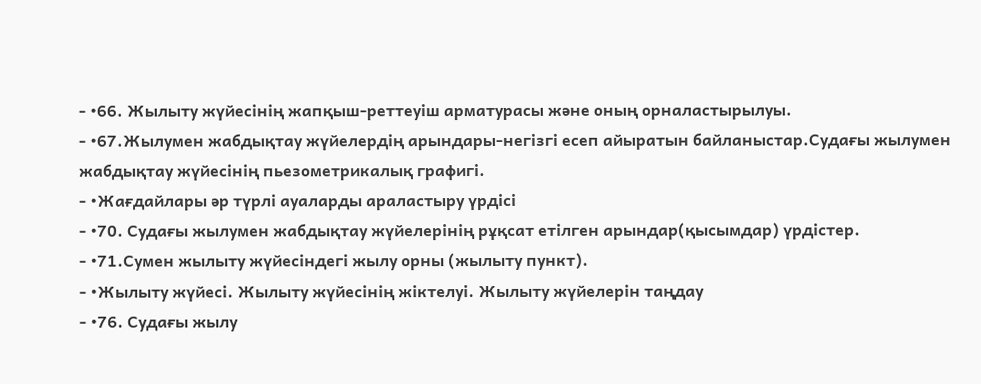- •66. Жылыту жүйесінің жапқыш-реттеуіш арматурасы және оның орналастырылуы.
- •67.Жылумен жабдықтау жүйелердің арындары-негізгі есеп айыратын байланыстар.Судағы жылумен жабдықтау жүйесінің пьезометрикалық графигі.
- •Жағдайлары әр түрлі ауаларды араластыру үрдісі
- •70. Судағы жылумен жабдықтау жүйелерінің рұқсат етілген арындар(қысымдар) үрдістер.
- •71.Сумен жылыту жүйесіндегі жылу орны (жылыту пункт).
- •Жылыту жүйесі. Жылыту жүйесінің жіктелуі. Жылыту жүйелерін таңдау
- •76. Судағы жылу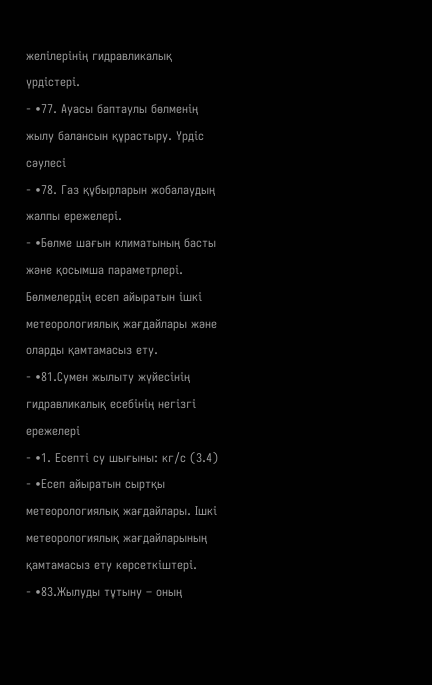желілерінің гидравликалық үрдістері.
- •77. Ауасы баптаулы бөлменің жылу балансын құрастыру. Үрдіс сәулесі
- •78. Газ құбырларын жобалаудың жалпы ережелері.
- •Бөлме шағын климатының басты және қосымша параметрлері. Бөлмелердің есеп айыратын ішкі метеорологиялық жағдайлары және оларды қамтамасыз ету.
- •81.Сумен жылыту жүйесінің гидравликалық есебінің негізгі ережелері
- •1. Есепті су шығыны: кг/с (3.4)
- •Есеп айыратын сыртқы метеорологиялық жағдайлары. Ішкі метеорологиялық жағдайларының қамтамасыз ету көрсеткіштері.
- •83.Жылуды тұтыну – оның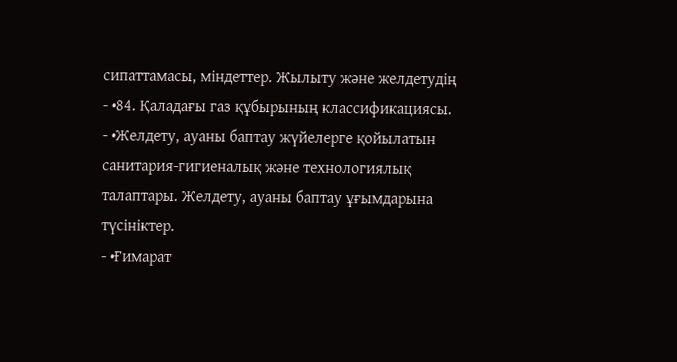сипаттамасы, міндеттер. Жылыту және желдетудің
- •84. Қаладағы газ құбырының классификациясы.
- •Желдету, ауаны баптау жүйелерге қойылатын санитария-гигиеналық және технологиялық талаптары. Желдету, ауаны баптау ұғымдарына түсініктер.
- •Ғимарат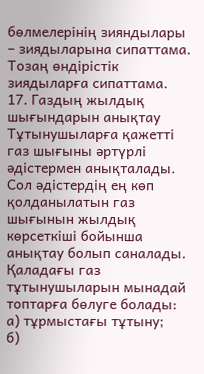бөлмелерінің зияндылары – зиядыларына сипаттама. Тозаң өндірістік зиядыларға сипаттама.
17. Газдың жылдық шығындарын анықтау
Тұтынушыларға қажетті газ шығыны әртүрлі әдістермен анықталады. Сол әдістердің ең көп қолданылатын газ шығынын жылдық көрсеткіші бойынша анықтау болып саналады.
Қаладағы газ тұтынушыларын мынадай топтарға бөлуге болады:
а) тұрмыстағы тұтыну;
б)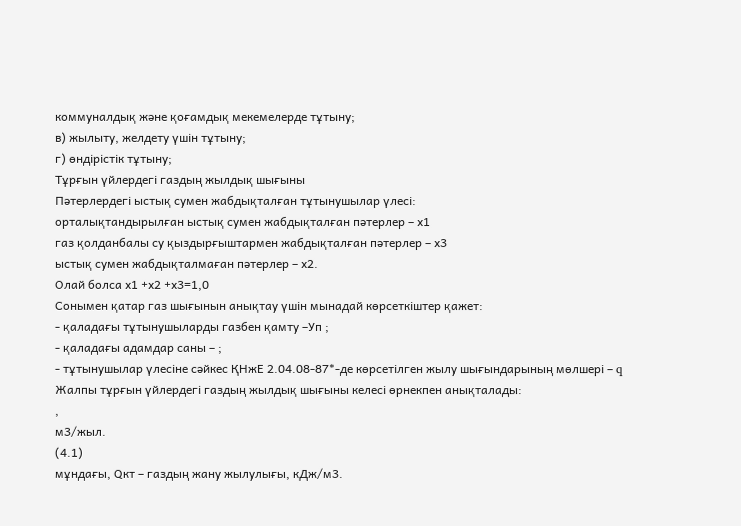коммуналдық және қоғамдық мекемелерде тұтыну;
в) жылыту, желдету үшін тұтыну;
г) өндірістік тұтыну;
Тұрғын үйлердегі газдың жылдық шығыны
Пәтерлердегі ыстық сумен жабдықталған тұтынушылар үлесі:
орталықтандырылған ыстық сумен жабдықталған пәтерлер – х1
газ қолданбалы су қыздырғыштармен жабдықталған пәтерлер – х3
ыстық сумен жабдықталмаған пәтерлер – х2.
Олай болса х1 +х2 +х3=1,0
Сонымен қатар газ шығынын анықтау үшін мынадай көрсеткіштер қажет:
- қаладағы тұтынушыларды газбен қамту –Уп ;
- қаладағы адамдар саны – ;
- тұтынушылар үлесіне сәйкес ҚНжЕ 2.04.08-87*-де көрсетілген жылу шығындарының мөлшері – q
Жалпы тұрғын үйлердегі газдың жылдық шығыны келесі өрнекпен анықталады:
,
м3/жыл.
(4.1)
мұндағы, Qкт – газдың жану жылулығы, кДж/м3.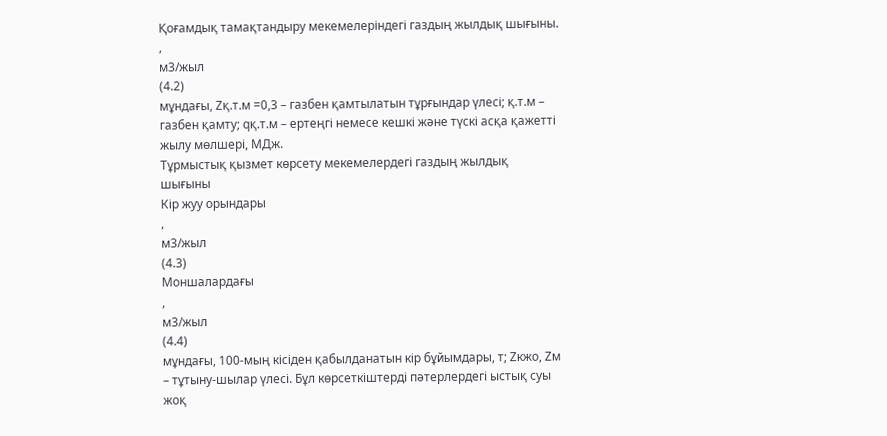Қоғамдық тамақтандыру мекемелеріндегі газдың жылдық шығыны.
,
м3/жыл
(4.2)
мұндағы, Zқ.т.м =0,3 – газбен қамтылатын тұрғындар үлесі; қ.т.м – газбен қамту; qқ.т.м – ертеңгі немесе кешкі және түскі асқа қажетті жылу мөлшері, МДж.
Тұрмыстық қызмет көрсету мекемелердегі газдың жылдық шығыны
Кір жуу орындары
,
м3/жыл
(4.3)
Моншалардағы
,
м3/жыл
(4.4)
мұндағы, 100-мың кісіден қабылданатын кір бұйымдары, т; Zкжо, Zм – тұтыну-шылар үлесі. Бұл көрсеткіштерді пәтерлердегі ыстық суы жоқ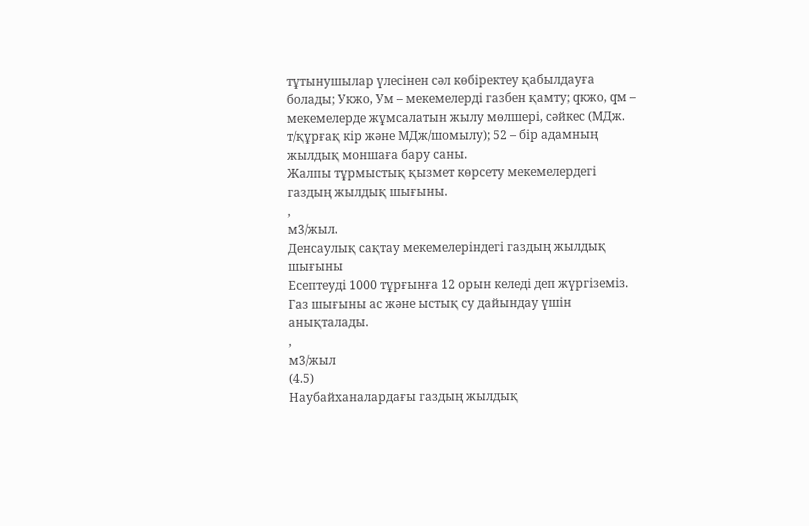тұтынушылар үлесінен сәл көбіректеу қабылдауға болады; Укжо, Ум – мекемелерді газбен қамту; qкжо, qм – мекемелерде жұмсалатын жылу мөлшері, сәйкес (МДж. т/құрғақ кір және МДж/шомылу); 52 – бір адамның жылдық моншаға бару саны.
Жалпы тұрмыстық қызмет көрсету мекемелердегі газдың жылдық шығыны.
,
м3/жыл.
Денсаулық сақтау мекемелеріндегі газдың жылдық шығыны
Есептеуді 1000 тұрғынға 12 орын келеді деп жүргіземіз. Газ шығыны ас және ыстық су дайындау үшін анықталады.
,
м3/жыл
(4.5)
Наубайханалардағы газдың жылдық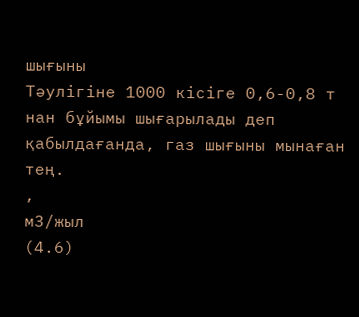шығыны
Тәулігіне 1000 кісіге 0,6-0,8 т нан бұйымы шығарылады деп қабылдағанда, газ шығыны мынаған тең.
,
м3/жыл
(4.6)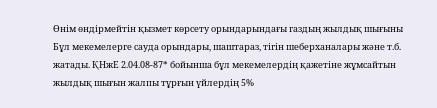Өнім өндірмейтін қызмет көрсету орындарындағы газдың жылдық шығыны
Бұл мекемелерге сауда орындары, шаштараз, тігін шеберханалары және т.б. жатады. ҚНжЕ 2.04.08-87* бойынша бұл мекемелердің қажетіне жұмсайтын жылдық шығын жалпы тұрғын үйлердің 5%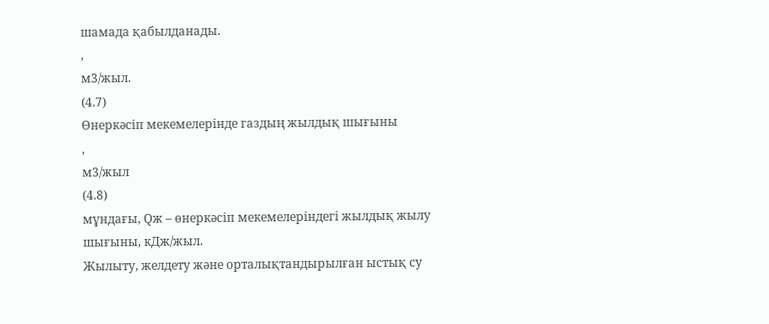шамада қабылданады.
,
м3/жыл.
(4.7)
Өнеркәсіп мекемелерінде газдың жылдық шығыны
,
м3/жыл
(4.8)
мұндағы, Qж – өнеркәсіп мекемелеріндегі жылдық жылу шығыны, кДж/жыл.
Жылыту, желдету және орталықтандырылған ыстық су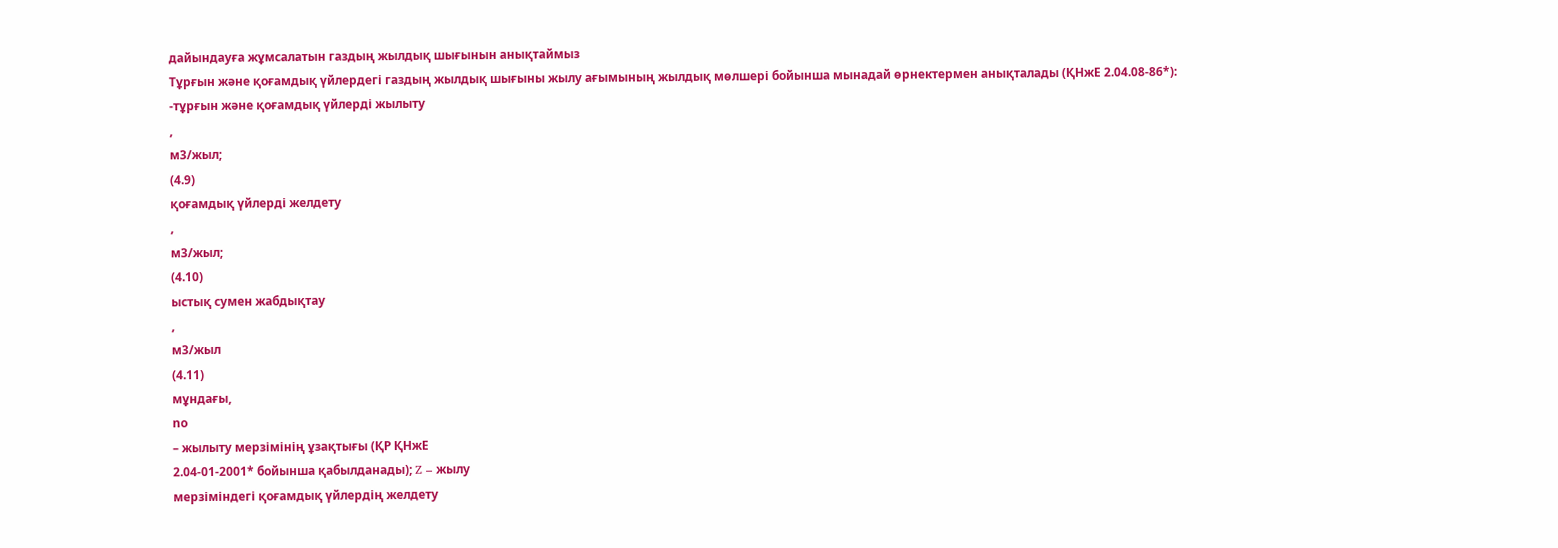дайындауға жұмсалатын газдың жылдық шығынын анықтаймыз
Тұрғын және қоғамдық үйлердегі газдың жылдық шығыны жылу ағымының жылдық мөлшері бойынша мынадай өрнектермен анықталады (ҚНжЕ 2.04.08-86*):
-тұрғын және қоғамдық үйлерді жылыту
,
м3/жыл;
(4.9)
қоғамдық үйлерді желдету
,
м3/жыл;
(4.10)
ыстық сумен жабдықтау
,
м3/жыл
(4.11)
мұндағы,
nо
– жылыту мерзімінің ұзақтығы (ҚР ҚНжЕ
2.04-01-2001* бойынша қабылданады); Z – жылу
мерзіміндегі қоғамдық үйлердің желдету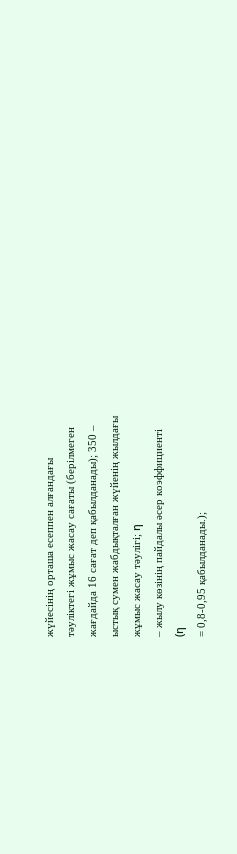жүйесінің орташа есеппен алғандағы
тәуліктегі жұмыс жасау сағаты (берілмеген
жағдайда 16 сағат деп қабылданады); 350 –
ыстық сумен жабдықталған жүйенің жылдағы
жұмыс жасау тәулігі; η
– жылу көзінің пайдалы әсер коэффициенті
(η
= 0,8-0,95 қабылданады.);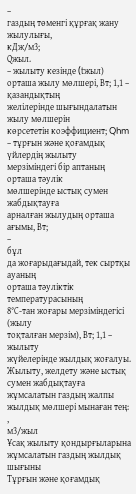–
газдың төменгі құрғақ жану жылулығы,
кДж/м3;
Qжыл.
– жылыту кезінде (tжыл)
орташа жылу мөлшері, Вт; 1,1 –
қазандықтың
желілерінде шығындалатын жылу мөлшерін
көрсететін коэффициент; Qhm
– тұрғын және қоғамдық үйлердің жылыту
мерзіміндегі бір аптаның орташа тәулік
мөлшерінде ыстық сумен жабдықтауға
арналған жылудың орташа ағымы, Вт;
–
бұл
да жоғарыдағыдай, тек сыртқы ауаның
орташа тәуліктік температурасының
8°С-тан жоғары мерзіміндегісі (жылу
тоқталған мерзім), Вт; 1,1 – жылыту
жүйелерінде жылдық жоғалуы.
Жылыту, желдету және ыстық сумен жабдықтауға жұмсалатын газдың жалпы жылдық мөлшері мынаған тең:
,
м3/жыл
Ұсақ жылыту қондырғыларына жұмсалатын газдың жылдық шығыны
Тұрғын және қоғамдық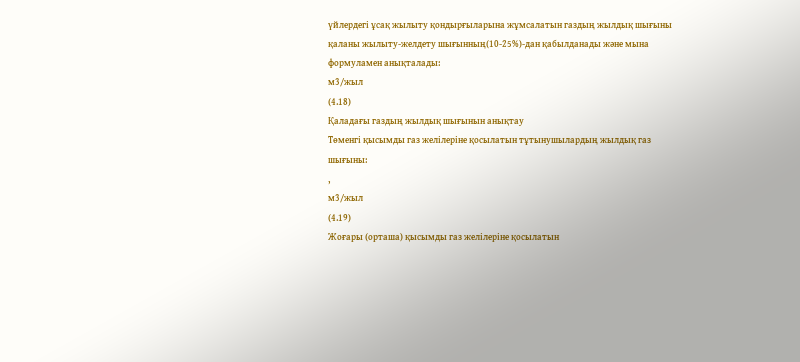үйлердегі ұсақ жылыту қондырғыларына жұмсалатын газдың жылдық шығыны қаланы жылыту-желдету шығынның(10-25%)-дан қабылданады және мына формуламен анықталады:
м3/жыл
(4.18)
Қаладағы газдың жылдық шығынын анықтау
Төменгі қысымды газ желілеріне қосылатын тұтынушылардың жылдық газ шығыны:
,
м3/жыл
(4.19)
Жоғары (орташа) қысымды газ желілеріне қосылатын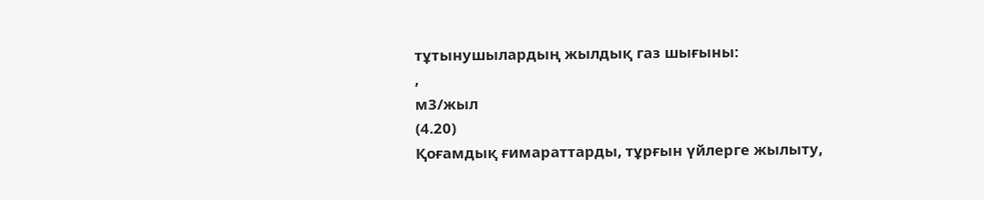тұтынушылардың жылдық газ шығыны:
,
м3/жыл
(4.20)
Қоғамдық ғимараттарды, тұрғын үйлерге жылыту,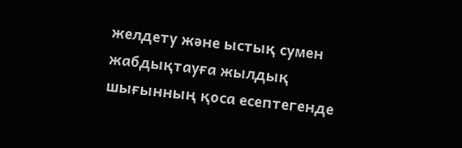желдету және ыстық сумен жабдықтауға жылдық шығынның қоса есептегенде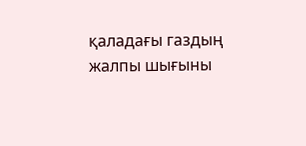қаладағы газдың жалпы шығыны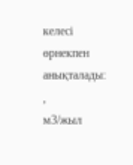келесі өрнекпен анықталады:
,
м3/жыл